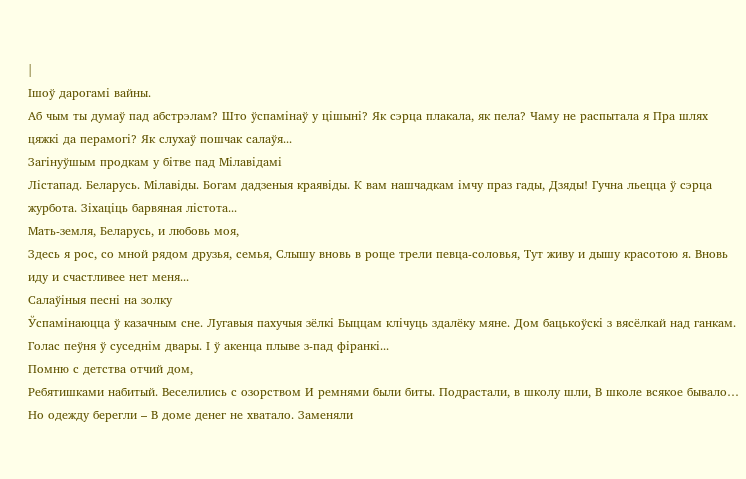|
Ішоў дарогамі вайны.
Аб чым ты думаў пад абстрэлам? Што ўспамінаў у цішыні? Як сэрца плакала, як пела? Чаму не распытала я Пра шлях цяжкі да перамогі? Як слухаў пошчак салаўя...
Загінуўшым продкам у бітве пад Мілавідамі
Лістапад. Беларусь. Мілавіды. Богам дадзеныя краявіды. К вам нашчадкам імчу праз гады, Дзяды! Гучна льецца ў сэрца журбота. Зіхаціць барвяная лістота...
Мать-земля, Беларусь, и любовь моя,
Здесь я рос, со мной рядом друзья, семья, Слышу вновь в роще трели певца-соловья, Тут живу и дышу красотою я. Вновь иду и счастливее нет меня...
Салаўіныя песні на золку
Ўспамінаюцца ў казачным сне. Лугавыя пахучыя зёлкі Быццам клічуць здалёку мяне. Дом бацькоўскі з вясёлкай над ганкам. Голас пеўня ў суседнім двары. І ў акенца плыве з-пад фіранкі...
Помню с детства отчий дом,
Ребятишками набитый. Веселились с озорством И ремнями были биты. Подрастали, в школу шли, В школе всякое бывало… Но одежду берегли – В доме денег не хватало. Заменяли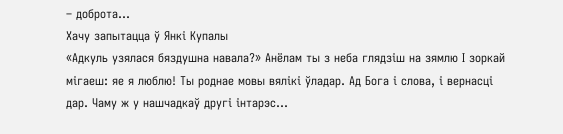– доброта...
Хачу запытацца ў Янкі Купалы
«Адкуль узялася бяздушна навала?» Анёлам ты з неба глядзіш на зямлю І зоркай мігаеш: яе я люблю! Ты роднае мовы вялікі ўладар. Ад Бога і слова, і вернасці дар. Чаму ж у нашчадкаў другі інтарэс...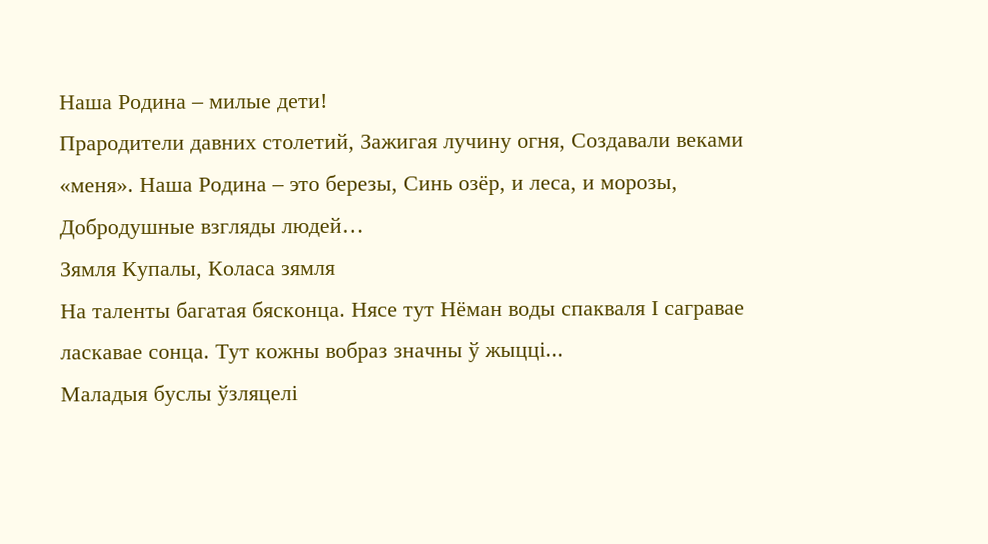Наша Родина – милые дети!
Прародители давних столетий, Зажигая лучину огня, Создавали веками «меня». Наша Родина – это березы, Синь озёр, и леса, и морозы, Добродушные взгляды людей…
Зямля Купалы, Коласа зямля
На таленты багатая бясконца. Нясе тут Нёман воды спакваля І сагравае ласкавае сонца. Тут кожны вобраз значны ў жыцці...
Маладыя буслы ўзляцелі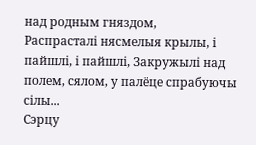над родным гняздом,
Распрасталі нясмелыя крылы, і пайшлі, і пайшлі, Закружылі над полем, сялом, у палёце спрабуючы сілы...
Сэрцу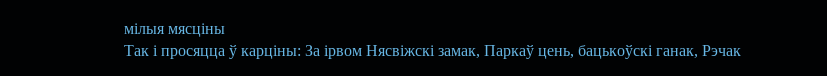мілыя мясціны
Так і просяцца ў карціны: За ірвом Нясвіжскі замак, Паркаў цень, бацькоўскі ганак, Рэчак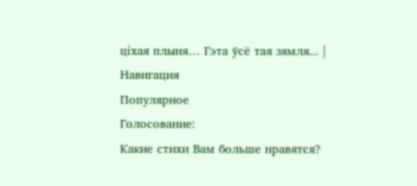ціхая плыня… Гэта ўсё тая зямля... |
Навигация
Популярное
Голосование:
Какие стихи Вам больше нравятся?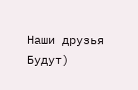Наши друзья
Будут)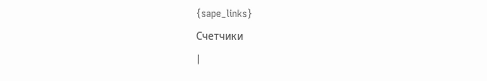{sape_links}
Счетчики
|